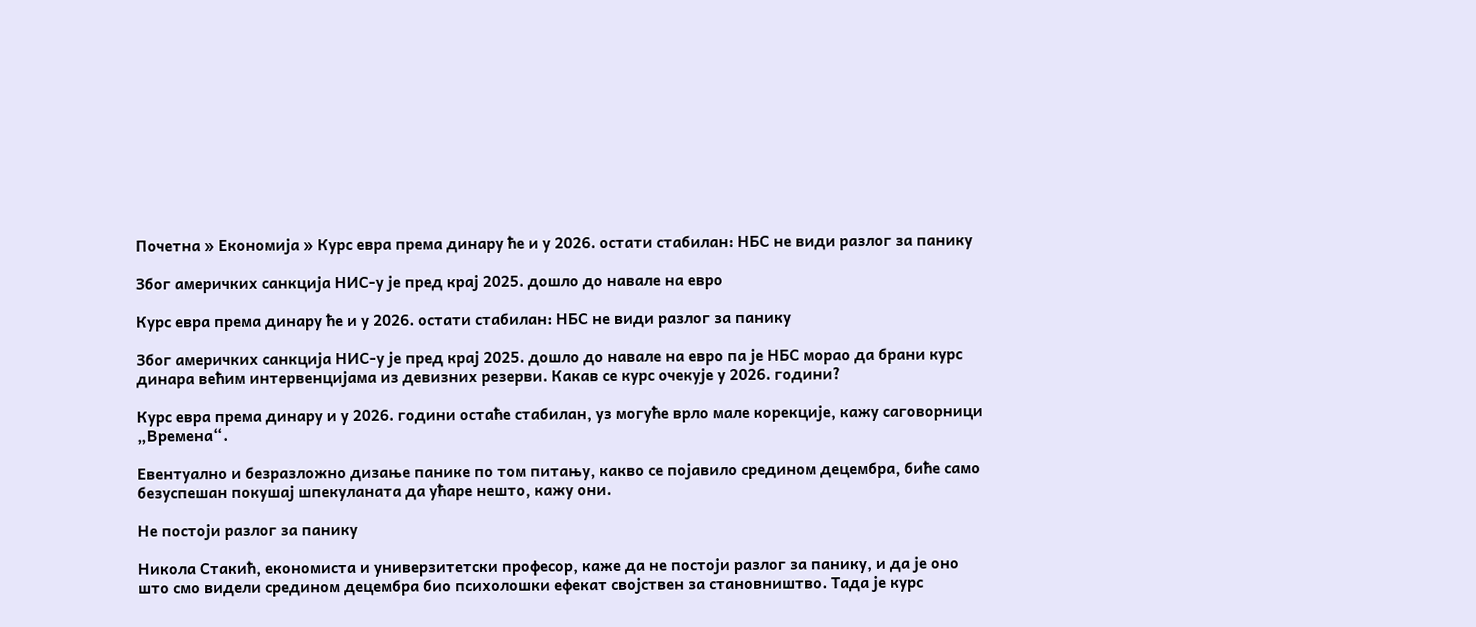Почетна » Економија » Курс евра према динару ће и у 2026. остати стабилан: НБС не види разлог за панику

Због америчких санкција НИС-у је пред крај 2025. дошло до навале на евро

Курс евра према динару ће и у 2026. остати стабилан: НБС не види разлог за панику

Због америчких санкција НИС-у је пред крај 2025. дошло до навале на евро па је НБС морао да брани курс динара већим интервенцијама из девизних резерви. Какав се курс очекује у 2026. години?

Курс евра према динару и у 2026. години остаће стабилан, уз могуће врло мале корекције, кажу саговорници „Времена“.

Евентуално и безразложно дизање панике по том питању, какво се појавило средином децембра, биће само безуспешан покушај шпекуланата да ућаре нешто, кажу они.

Не постоји разлог за панику

Никола Стакић, економиста и универзитетски професор, каже да не постоји разлог за панику, и да је оно што смо видели средином децембра био психолошки ефекат својствен за становништво. Тада је курс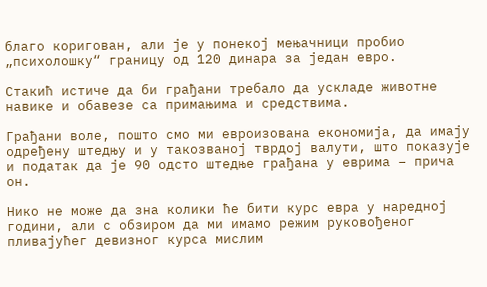благо коригован, али је у понекој мењачници пробио „психолошку“ границу од 120 динара за један евро.

Стакић истиче да би грађани требало да ускладе животне навике и обавезе са примањима и средствима.

Грађани воле, пошто смо ми евроизована економија, да имају одређену штедњу и у такозваној тврдој валути, што показује и податак да је 90 одсто штедње грађана у еврима – прича он.

Нико не може да зна колики ће бити курс евра у наредној години, али с обзиром да ми имамо режим руковођеног пливајућег девизног курса мислим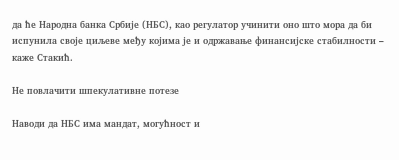да ће Народна банка Србије (НБС), као регулатор учинити оно што мора да би испунила своје циљеве међу којима је и одржавање финансијске стабилности – каже Стакић.

Не повлачити шпекулативне потезе

Наводи да НБС има мандат, могућност и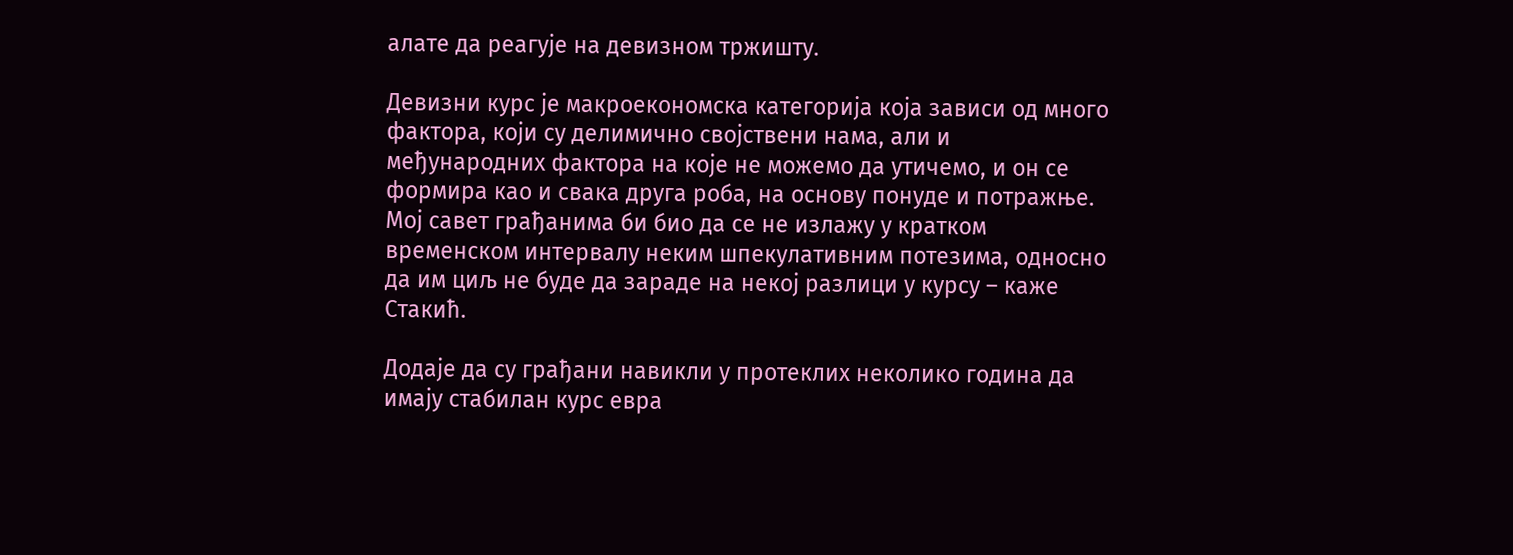алате да реагује на девизном тржишту.

Девизни курс је макроекономска категорија која зависи од много фактора, који су делимично својствени нама, али и међународних фактора на које не можемо да утичемо, и он се формира као и свака друга роба, на основу понуде и потражње. Мој савет грађанима би био да се не излажу у кратком временском интервалу неким шпекулативним потезима, односно да им циљ не буде да зараде на некој разлици у курсу – каже Стакић.

Додаје да су грађани навикли у протеклих неколико година да имају стабилан курс евра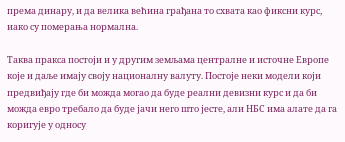према динару, и да велика већина грађана то схвата као фиксни курс, иако су померања нормална.

Таква пракса постоји и у другим земљама централне и источне Европе које и даље имају своју националну валуту. Постоје неки модели који предвиђају где би можда могао да буде реални девизни курс и да би можда евро требало да буде јачи него што јесте, али НБС има алате да га коригује у односу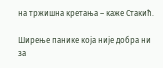на тржишна кретања – каже Стакић.

Ширење панике која није добра ни за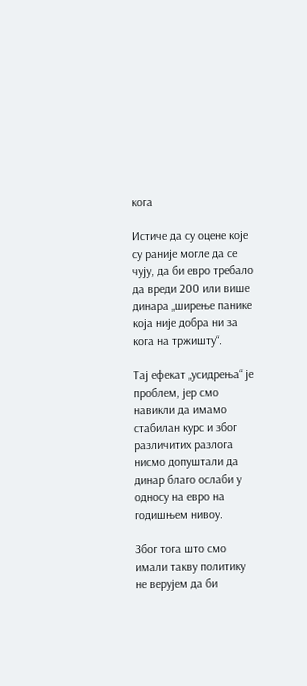кога

Истиче да су оцене које су раније могле да се чују, да би евро требало да вреди 200 или више динара „ширење панике која није добра ни за кога на тржишту“.

Тај ефекат „усидрења“ је проблем, јер смо навикли да имамо стабилан курс и због различитих разлога нисмо допуштали да динар благо ослаби у односу на евро на годишњем нивоу.

Због тога што смо имали такву политику не верујем да би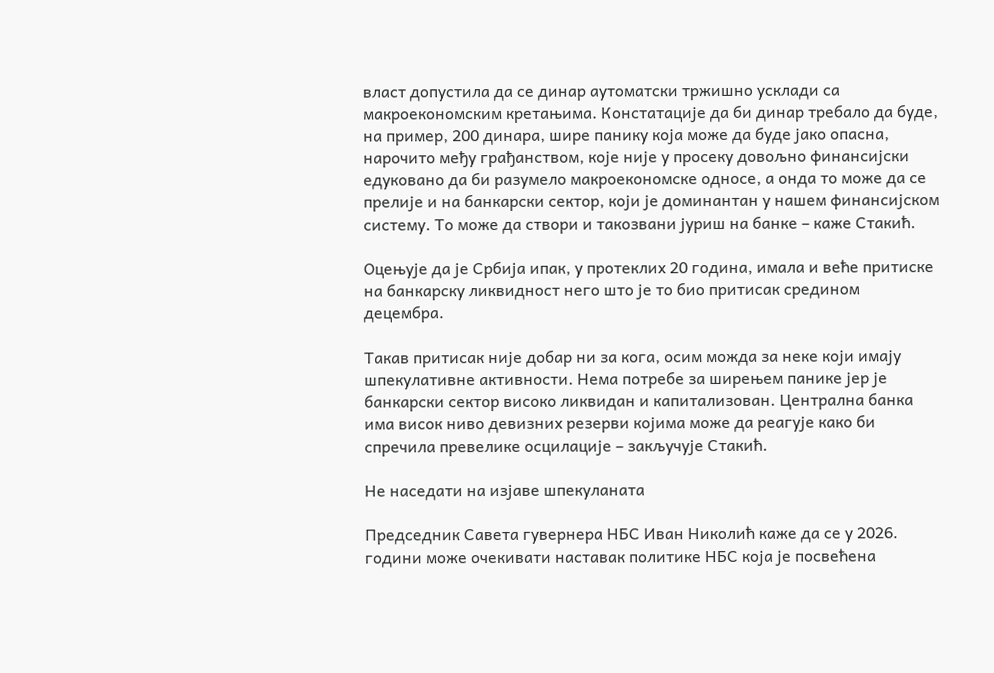власт допустила да се динар аутоматски тржишно усклади са макроекономским кретањима. Констатације да би динар требало да буде, на пример, 200 динара, шире панику која може да буде јако опасна, нарочито међу грађанством, које није у просеку довољно финансијски едуковано да би разумело макроекономске односе, а онда то може да се прелије и на банкарски сектор, који је доминантан у нашем финансијском систему. То може да створи и такозвани јуриш на банке – каже Стакић.

Оцењује да је Србија ипак, у протеклих 20 година, имала и веће притиске на банкарску ликвидност него што је то био притисак средином децембра.

Такав притисак није добар ни за кога, осим можда за неке који имају шпекулативне активности. Нема потребе за ширењем панике јер је банкарски сектор високо ликвидан и капитализован. Централна банка има висок ниво девизних резерви којима може да реагује како би спречила превелике осцилације – закључује Стакић.

Не наседати на изјаве шпекуланата

Председник Савета гувернера НБС Иван Николић каже да се у 2026. години може очекивати наставак политике НБС која је посвећена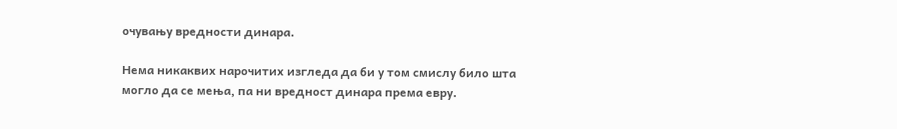очувању вредности динара.

Нема никаквих нарочитих изгледа да би у том смислу било шта могло да се мења, па ни вредност динара према евру.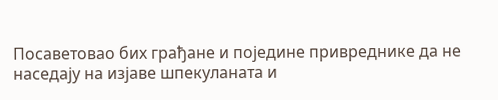Посаветовао бих грађане и поједине привреднике да не наседају на изјаве шпекуланата и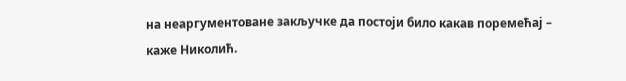на неаргументоване закључке да постоји било какав поремећај – каже Николић.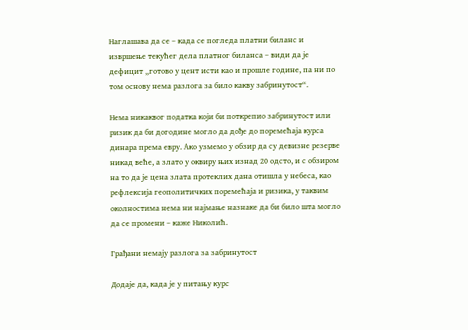Наглашава да се – када се погледа платни биланс и извршење текућег дела платног биланса – види да је дефицит „готово у цент исти као и прошле године, па ни по том основу нема разлога за било какву забринутост“.

Нема никаквог податка који би поткрепио забринутост или ризик да би догодине могло да дође до поремећаја курса динара према евру. Ако узмемо у обзир да су девизне резерве никад веће, а злато у оквиру њих изнад 20 одсто, и с обзиром на то да је цена злата протеклих дана отишла у небеса, као рефлексија геополитичких поремећаја и ризика, у таквим околностима нема ни најмање назнаке да би било шта могло да се промени – каже Николић.

Грађани немају разлога за забринутост

Додаје да, када је у питању курс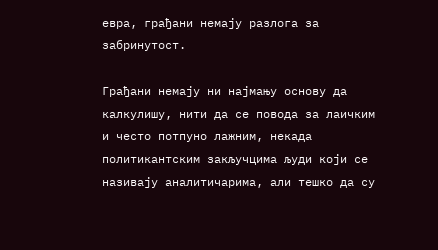евра, грађани немају разлога за забринутост.

Грађани немају ни најмању основу да калкулишу, нити да се повода за лаичким и често потпуно лажним, некада политикантским закључцима људи који се називају аналитичарима, али тешко да су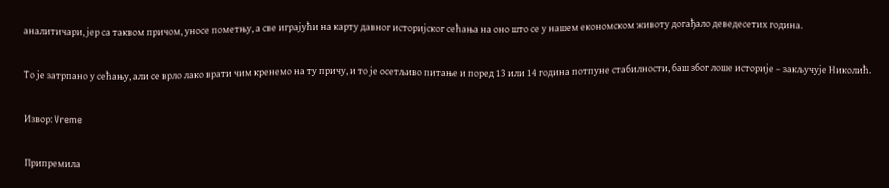аналитичари, јер са таквом причом, уносе пометњу, а све играјући на карту давног историјског сећања на оно што се у нашем економском животу догађало деведесетих година.

То је затрпано у сећању, али се врло лако врати чим кренемо на ту причу, и то је осетљиво питање и поред 13 или 14 година потпуне стабилности, баш због лоше историје – закључује Николић.

Извор: Vreme

Припремила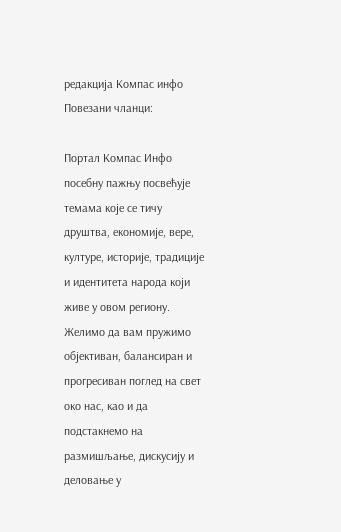редакција Компас инфо
Повезани чланци:

Портал Компас Инфо посебну пажњу посвећује темама које се тичу друштва, економије, вере, културе, историје, традиције и идентитета народа који живе у овом региону. Желимо да вам пружимо објективан, балансиран и прогресиван поглед на свет око нас, као и да подстакнемо на размишљање, дискусију и деловање у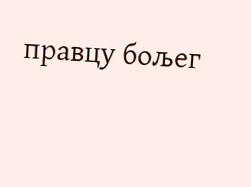правцу бољег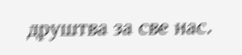друштва за све нас.